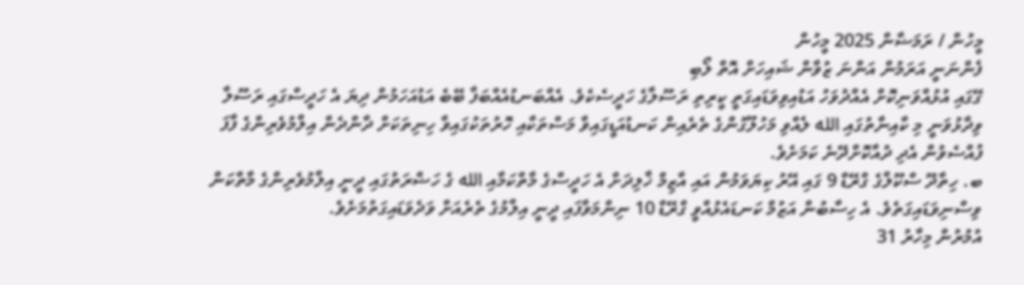މީހުން / ރަމަޟާން 2025 މީހުން
ފެންނަނީ އަރަމުން އަންނަ ޒުވާން ޝައިހަށް އޮތް ލޯބި
ގޭގައި އުޅުއްވަނިކޮށް އެއްދުވަހު އަޑުއިވިވަޑައިގަތީ ކީރިތި ރަސޫލާގެ ހަދީސެކެވެ. އެއްބަނޑުއެއްބަފާ ބޭބެ އަޑުއަހަމުން ދިޔަ އެ ހަދީސްގައި ރަސޫލާ ވިދާޅުވަނީ މި ކާއިނާތުގައި الله ލެއްވި މަހުލޫގުންގެ ތެރެއިން ކަނޑުއަޑީގައިވާ މަސްތަކާއި ހޮރުތަކުގައިވާ ހިނިތަކަށް ދާންދެން އިލްމުވެރިންގެ ފާފަ ފުއްސެވުން އެދި ދުއާކޮށްދޭނެ ކަމަށެވެ.
ބ. ހިތާދޫ ސްކޫލްގެ ގްރޭޑް 9 ގައި އޭރު ކިޔަވަމުން އައި އާޒިމް ޚާލިދަށް އެ ހަދީސްގެ މާތްކަމާއި الله ގެ ހަޟްރަތުގައި ދީނީ އިލްމުވެރިންގެ މާތްކަން ވިސްނިވަޑައިގަތެވެ. އެ ހިސާބުން އަޒުމް ކަނޑައެޅުއްވީ ގްރޭޑް 10 ނިންމަވާފައި ދީނީ އިލްމުގެ ތެރެއަށް ވަދެވަޑައިގަތުމަށެވެ.
އުމުރުން މިހާރު 31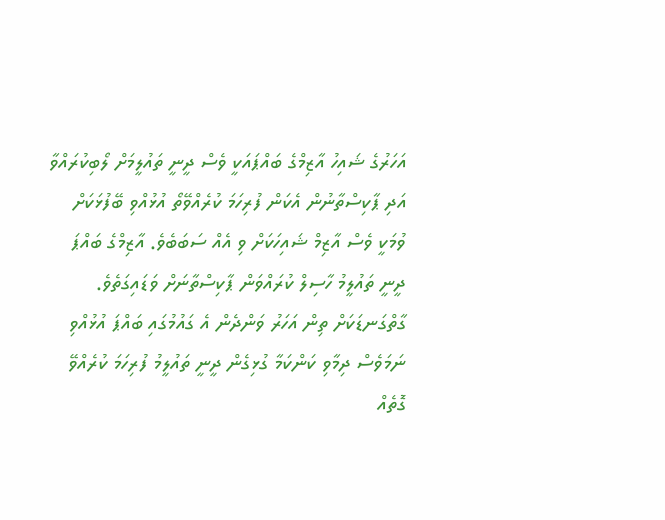އަހަރުގެ ޝައިހު އާޒިމްގެ ބައްޕައަކީ ވެސް ދީނީ ތައުލީމަށް ލޯބިކުރައްވާ އަދި ޕާކިސްތާނުން އެކަން ފުރިހަމަ ކުރެއްވޭތޯ އުޅުއްވި ބޭފުޅަކަށް ވުމަކީ ވެސް އާޒިމް ޝައިހަކަށް ވި އެއް ސަބަބެވެ. އާޒިމްގެ ބައްޕަ ދީނީ ތައުލީމު ހާސިލް ކުރައްވަން ޕާކިސްތާނަށް ވަޑައިގަތެވެ. ގާތްގަނޑަކަށް ތިން އަހަރު ވަންދެން އެ ގައުމުގައި ބައްޕަ އުޅުއްވި ނަމަވެސް ދިމާވި ކަންކަމާ ގުޅިގެން ދީނީ ތައުލީމު ފުރިހަމަ ކުރެއްވޭ ގޮތެއް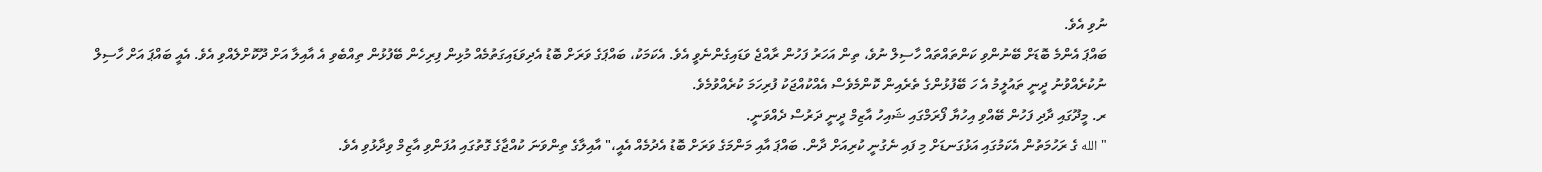ނުވި އެވެ.
ބައްޕަ އެންމެ ބޮޑަށް ބޭނުންވި ކަންތައްތައް ހާސިލް ނުވެ، ތިން އަހަރު ފަހުން ރާއްޖެ ވަޑައިގެންނެވީ އެވެ. އެކަމަކު، ބައްޕަގެ ވަރަށް ބޮޑު އެދިވަޑައިގަތުމެއް މުޅިން ފިރިހެން ބޭފުޅުން ތިއްބެވި އެ އާއިލާ އަށް ދޫކޮށްލެއްވި އެވެ. އެއީ ބައްޕަ އަށް ހާސިލް ނުކުރެއްވުނު ދީނީ ތައުލީމު އެ ހަ ބޭފުޅުންގެ ތެރެއިން ކޮންމެވެސް އެއްކުއްޖަކު ފުރިހަމަ ކުރެއްވުމެވެ.
ރ. މީދޫގައި ދާދި ފަހުން ބޭއްވި އިހުޔާ ފޯރަމްގައި ޝައިހު އާޒިމް ދީނީ ދަރުސް ދެއްވަނީ.
"الله ގެ ރަހުމަތުން އެކަމުގައި އަޅުގަނޑަށް މި ފައި ނެގުނީ ކުރިއަށް ދާން. ބައްޕަ އާއި މަންމަގެ ވަރަށް ބޮޑު އެދުމެއް އެއީ،" އާއިލާގެ ތިންވަނަ ކުއްޖާގެ ގޮތުގައި އުފަންވި އާޒިމް ވިދާޅުވި އެވެ.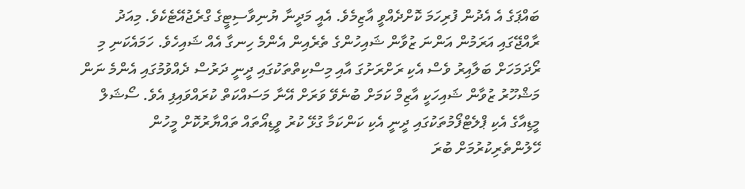ބައްޕަގެ އެ އެދުން ފުރިހަމަ ކޮށްދެއްވީ އާޒިމެވެ. އެއީ މަދީނާ ޔުނިވާސިޓީގެ ގްރެޖުއޭޓެކެވެ. މިއަދު ރާއްޖޭގައި އަރަމުން އަންނަ ޒުވާން ޝައިހުންގެ ތެރެއިން އެންމެ ހިނގާ އެއް ޝައިހެވެ. ހަމައެކަނި މި ރޯދަމަހަށް ބަލާއިރު ވެސް އެކި ރަށްރަށުގަ އާއި މިސްކިތްތަކުގައި ދީނީ ދަރުސް ދެއްވުމުގައި އެންމެ ނަން މަޝްހޫރު ޒުވާން ޝައިހަކީ އާޒިމް ކަމަށް ބުނެވޭ ވަރަށް އޭނާ މަސައްކަތް ކުރައްވައިފި އެވެ. ސޯޝަލް މީޑިއާގެ އެކި ޕްލެޓްފޯމުތަކުގައި ދީނީ އެކި ކަންކަމާ ގުޅޭ ކުރު ވީޑިއޯތައް ތައްޔާރުކޮށް މީހުން ހޭލުންތެރިކުރުމަށް ބުރަ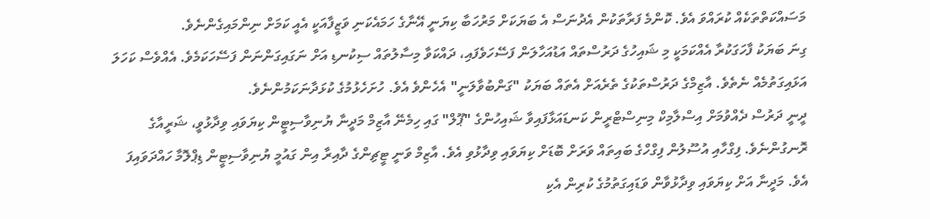މަސައްކަތްތަކެއް ކުރައްވަ އެވެ. ކޮންމެ ފަރާތަކުން އެދުނަސް އެ ބަޔަކަށް މަރުހަބާ ކިޔަނީ އޭނާގެ ހަމައެކަނި ވަޒީފާއަކީ އެއީ ކަމަށް ނިންމައިގެންނެވެ.
ގިނަ ބަޔަކު ފާހަގަކުރާ އެއްކަމަކީ މި ޝައިހުގެ ދަރުސްތައް އަޑުއަހާލަން ފަސޭހަވެފައި، ދައްކަވާ މިސާލުތައް ސިކުނޑި އަށް ނަގައިގަންނަން ފަސޭހަކަމެވެ. އެއްވެސް ކަހަލަ އަޅައިގަތުމެއް ނެތެވެ. އާޒިމްގެ ދަރުސްތަކުގެ ތެރެއަށް އެތައް ބަޔަކު "ގަންބުވާލަނީ" އެހެންވެ އެވެ. ހުށަހެޅުމުގެ ކުޅަދާނަކަމުންނެވެ.
ދީނީ ދަރުސް ދެއްވުމަށް އިސްލާމިކް މިނިސްޓްރީން ކަނޑައަޅާފައިވާ ޝައިހުންގެ "ޕޫލް" ގައި ހިމެނޭ އާޒިމް މަދީނާ ޔުނިވާސިޓީން ކިޔަވައި ވިދާޅުވީ، ޝަރީއާގެ ރޮނގުންނެވެ. ފިގްހާއި އުސޫލުން ފިގްހްގެ ބައިތައް ވަރަށް ބޮޑަށް ކިޔަވައި ވިދާޅުވި އެވެ. އާޒިމް ވަނީ ޓީޗިންގެ ދާއިރާ އިން ގައުމީ ޔުނިވާސިޓީން ޑިޕްލޮމާ ހައްދަވައިފަ އެވެ. މަދީނާ އަށް ކިޔަވައި ވިދާޅުވާން ވަޑައިގަތުމުގެ ކުރިން އެކި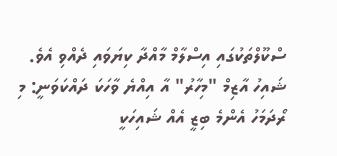ސްކޫލްތަކުގައި އިސްލާމް މާއްދާ ކިޔަވައި ދެއްވި އެވެ.
ޝައިހު އާޒިމް "މިހާރު" އާ އިއްޔެ ވާހަކަ ދައްކަވަނީ: މި ރޯދަމަހު އެންމެ ބިޒީ އެއް ޝައިހަކީ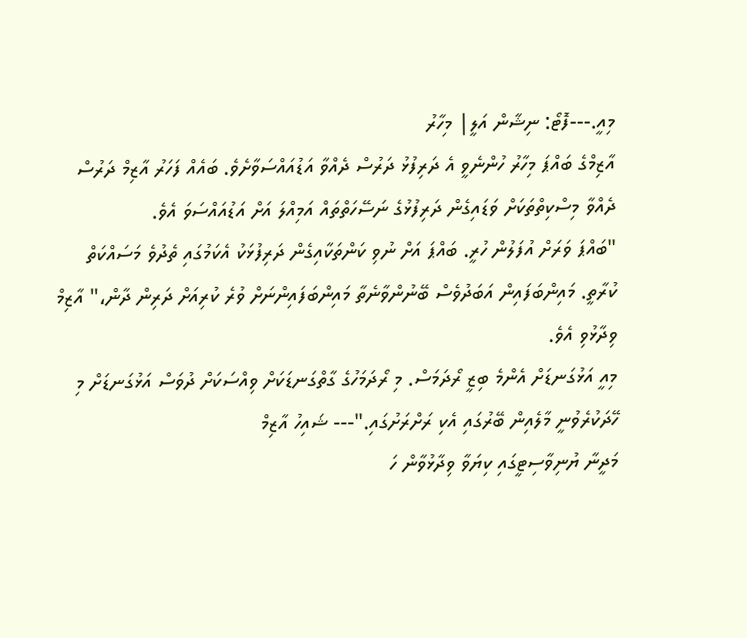މިއީ.---ފޮޓޯ: ނިޝާން އަލީ| މިހާރު
އާޒިމްގެ ބައްޕަ މިހާރު ހުންނެވީ އެ ދަރިފުޅު ދަރުސް ދެއްވާ އަޑުއައްސަވާށެވެ. ބައެއް ފަހަރު އާޒިމް ދަރުސް ދެއްވާ މިސްކިތްތަކަށް ވަޑައިގެން ދަރިފުޅުގެ ނަސޭހަތްތައް އަމިއްލަ އަށް އަޑުއައްސަވަ އެވެ.
"ބައްޕަ ވަރަށް އުފަލުން ހުރީ. ބައްޕަ އަށް ނުވި ކަންތަކާއިގެން ދަރިފުޅަކު އެކަމުގައި ތެދުވެ މަސައްކަތް ކުރާތީ. މައިންބަފައިން އަބަދުވެސް ބޭނުންވާނެތާ މައިންބަފައިންނަށް ވުރެ ކުރިއަށް ދަރިން ދާން،" އާޒިމް ވިދާޅުވި އެވެ.
މިއީ އަޅުގަނޑަށް އެންމެ ބިޒީ ރޯދަމަސް. މި ރޯދަމަހުގެ ގާތްގަނޑަކަށް ވިއްސަކަށް ދުވަސް އަޅުގަނޑަށް މި ހޭދަކުރެވުނީ މާލެއިން ބޭރުގައި އެކި ރަށްރަށުގައި."--- ޝައިހު އާޒިމް
މަދީނާ ޔުނިވާސިޓީގައި ކިޔަވާ ވިދާޅުވާން ހަ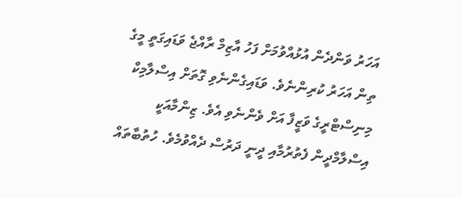އަހަރު ވަންދެން އުޅުއްވުމަށް ފަހު އާޒިމް ރާއްޖެ ވަޑައިގަތީ މީގެ ތިން އަހަރު ކުރިންނެވެ. ވަޑައިގެންނެވި ގޮތަށް އިސްލާމިކް މިނިސްޓްރީގެ ވަޒީފާ އަށް ވެންނެވި އެވެ. ޒިންމާއަކީ އިސްލާމްދީން ފެތުރުމާއި ދީނީ ދަރުސް ދެއްވުމެވެ. ހުތުބާތައް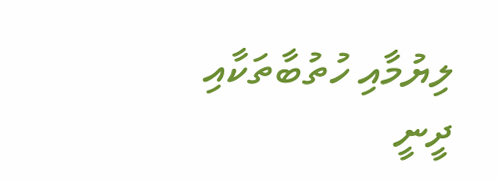ލިޔުމާއި ހުތުބާތަކާއި ދީނީ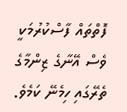ފޮތްތައް ފާސްކުރުމަކީ ވެސް އޭނާގެ ޒިންމާގެ ތެރޭގައި ހިމެނޭ ކަމެވެ.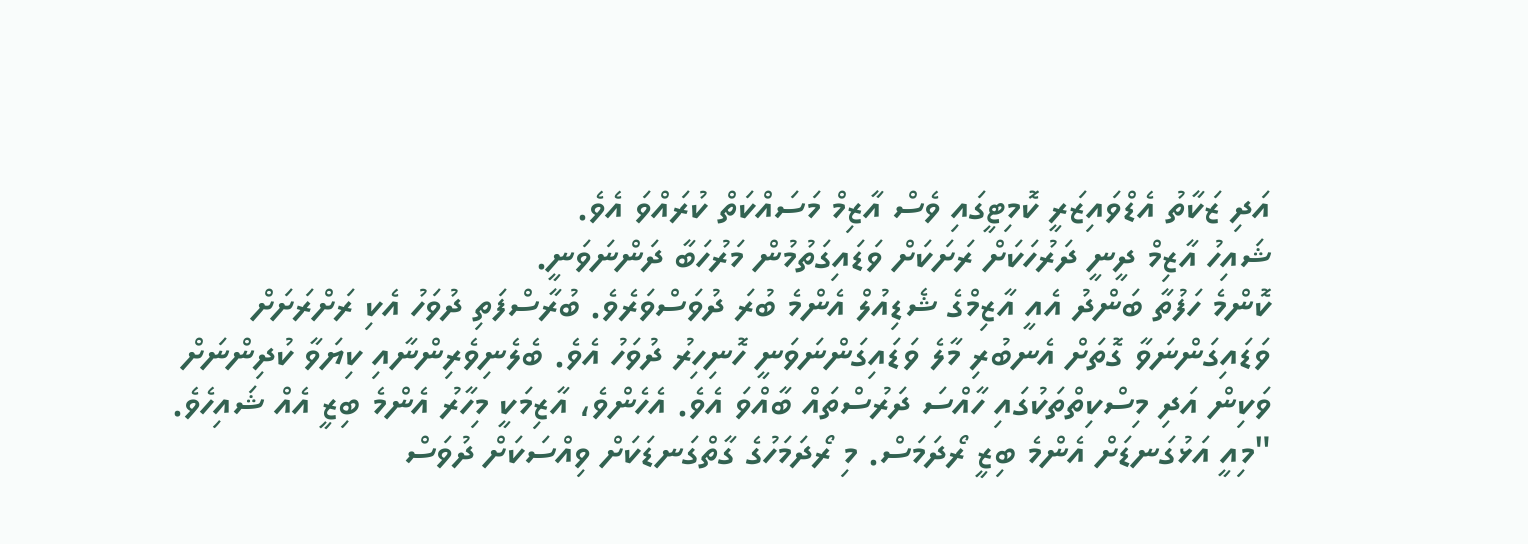އަދި ޒަކާތު އެޑްވައިޒަރީ ކޮމިޓީގައި ވެސް އާޒިމް މަސައްކަތް ކުރައްވަ އެވެ.
ޝައިހު އާޒިމް ދީނީ ދަރުހަކަށް ރަށަކަށް ވަޑައިގަތުމުން މަރުހަބާ ދަންނަވަނީ.
ކޮންމެ ހަފުތާ ބަންދު އެއީ އާޒިމްގެ ޝެޑިއުލް އެންމެ ބުރަ ދުވަސްވަރެވެ. ބުރާސްފަތި ދުވަހު އެކި ރަށްރަށަށް ވަޑައިގަންނަވާ ގޮތަށް އެނބުރި މާލެ ވަޑައިގަންނަވަނީ ހޮނިހިރު ދުވަހު އެވެ. ބެލެނިވެރިންނާއި ކިޔަވާ ކުދިންނަށް ވަކިން އަދި މިސްކިތްތަކުގައި ހާއްސަ ދަރުސްތައް ބާއްވަ އެވެ. އެހެންވެ، އާޒިމަކީ މިހާރު އެންމެ ބިޒީ އެއް ޝައިހެވެ.
"މިއީ އަޅުގަނޑަށް އެންމެ ބިޒީ ރޯދަމަސް. މި ރޯދަމަހުގެ ގާތްގަނޑަކަށް ވިއްސަކަށް ދުވަސް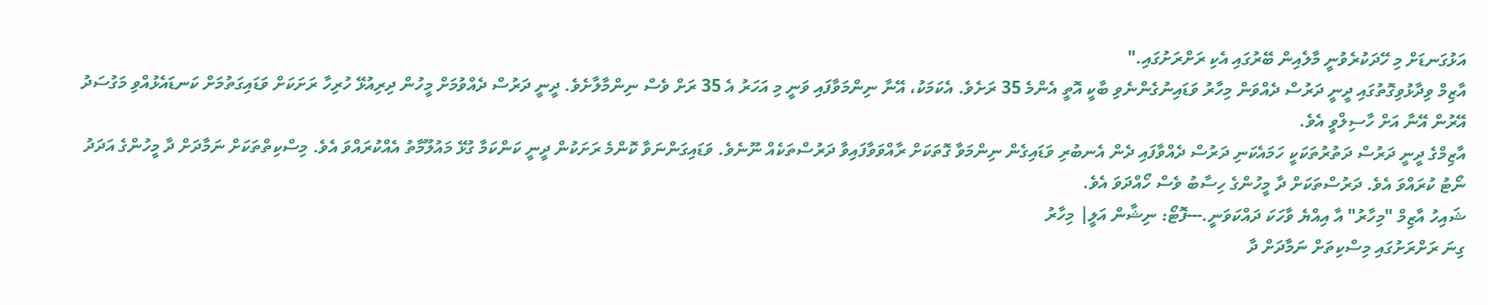އަޅުގަނޑަށް މި ހޭދަކުރެވުނީ މާލެއިން ބޭރުގައި އެކި ރަށްރަށުގައި."
އާޒިމް ވިދާޅުވިގޮތުގައި ދީނީ ދަރުސް ދެއްވަން މިހާރު ވަޑައިނުގެންނެވި ބާކީ އޮތީ އެންމެ 35 ރަށެވެ. އެކަމަކު، އޭނާ ނިންމަވާފައި ވަނީ މި އަހަރު އެ 35 ރަށް ވެސް ނިންމާލާށެވެ. ދީނީ ދަރުސް ދެއްވުމަށް މީހުން ދިރިއުޅޭ ހުރިހާ ރަށަކަށް ވަޑައިގަތުމަށް ކަނޑައެޅުއްވި މަގުސަދު އޭރުން އޭނާ އަށް ހާސިލްވީ އެވެ.
އާޒިމްގެ ދީނީ ދަރުސް ދަތުރުތަކަކީ ހަމައެކަނި ދަރުސް ދެއްވާފައި ދެން އެނބުރި ވަޑައިގެން ނިންމަވާ ގޮތަކަށް ރާއްވަވާފައިވާ ދަރުސްތަކެއް ނޫނެވެ. ވަޑައިގަންނަވާ ކޮންމެ ރަށަކުން ދީނީ ކަންކަމާ ގުޅޭ މައުލޫމާތު އެއްކުރައްވަ އެވެ. މިސްކިތްތަކަށް ނަމާދަށް ދާ މީހުންގެ އަދަދު ނޯޓު ކުރައްވަ އެވެ. ދަރުސްތަކަށް ދާ މީހުންގެ ހިސާބު ވެސް ހޯއްދަވަ އެވެ.
ޝައިހު އާޒިމް "މިހާރު" އާ އިއްޔެ ވާހަކަ ދައްކަވަނީ.---ފޮޓޯ: ނިޝާން އަލީ| މިހާރު
ގިނަ ރަށްރަށުގައި މިސްކިތަށް ނަމާދަށް ދާ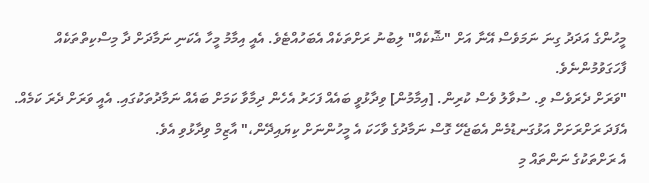މީހުންގެ އަދަދު ގިނަ ނަމަވެސް އޭނާ އަށް "ޝޮކެއް" ލިބުނު ރަށްތަކެއް އެބަހުއްޓެވެ. އެއީ އިމާމު މީހާ އެކަނި ނަމާދަށް ދާ މިސްކިތްތަކެއް ފާހަގަވުމުންނެވެ.
"ވަރަށް ދެރަވެސް ވި. ސުވާލު ވެސް ކުރިން. [އިމާމުން] ވިދާޅުވީ ބައެއް ފަހަރު އެހެން ދިމާވާ ކަމަށް ބައެއް ނަމާދުތަކުގައި. އެއީ ވަރަށް ދެރަ ކަމެއް. އެފަދަ ރަށްރަށަށް އަޅުގަނޑުމެން އެބަޖެހޭ ގޮސް ނަމާދުގެ ވާހަކަ އެ މީހުންނަށް ކިޔައިދޭން،" އާޒިމް ވިދާޅުވި އެވެ.
އެ ރަށްތަކުގެ ނަންތައް މި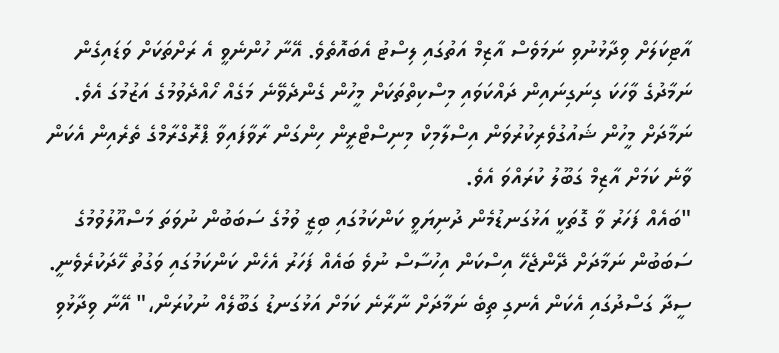އާޓިކަލަށް ވިދާޅުނުވި ނަމަވެސް އާޒިމް އަތުގައި ލިސްޓު އެބައޮތެވެ. އޭނާ ހުންނެވީ އެ ރަށްތަކަށް ވަޑައިގެން ނަމާދުގެ ވާހަކަ ގިނަގިނައިން ދައްކަވައި މިސްކިތްތަކަށް މީހުން ގެންދެވޭނެ މަގެއް ހޯއްދެވުމުގެ އަޒުމުގަ އެވެ. ނަމާދަށް މީހުން ޝައުގުވެރިކުރުވަން އިސްލާމިކް މިނިސްޓްރީން ހިންގަން ރާވާފައިވާ ޕްރޮގްރާމްގެ ތެރެއިން އެކަން ވާނެ ކަމަށް އާޒިމް ގަބޫލު ކުރައްވަ އެވެ.
"ބައެއް ފަހަރު ވާ ގޮތަކީ އަޅުގަނޑުމެން ދުނިޔަވީ ކަންކަމުގައި ބިޒީ ވުމުގެ ސަބަބުން ނުވަތަ މަސްއޫލުވުމުގެ ސަބަބުން ނަމާދަށް ދޭންޖެހޭ އިސްކަން އިހުސާސް ނުވެ ބައެއް ފަހަރު އެހެން ކަންކަމުގައި ވަގުތު ހޭދަކުރެވެނީ. ސީދާ ގަސްދުގައި އެކަން އެނގި ތިބެ ނަމާދަށް ނާރާނެ ކަމަށް އަޅުގަނޑު ގަބޫލެއް ނުކުރަން،" އޭނާ ވިދާޅުވި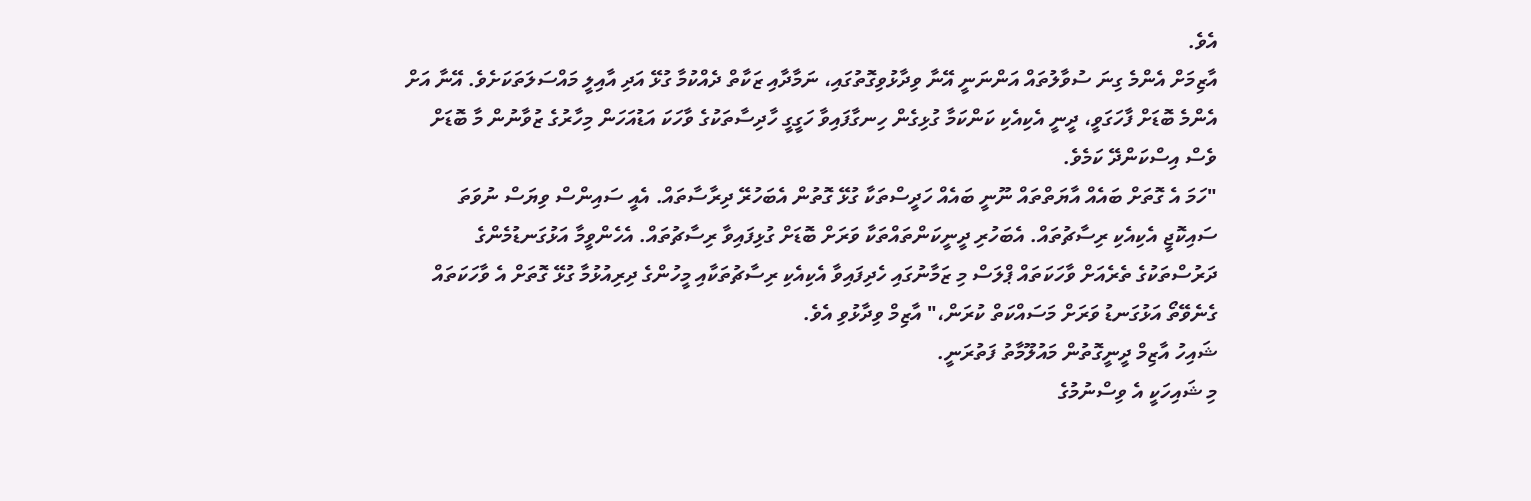އެވެ.
އާޒިމަށް އެންމެ ގިނަ ސުވާލުތައް އަންނަނީ އޭނާ ވިދާޅުވިގޮތުގައި، ނަމާދާއި ޒަކާތް ދެއްކުމާ ގުޅޭ އަދި އާއިލީ މައްސަލަތަކަށެވެ. އޭނާ އަށް އެންމެ ބޮޑަށް ފާހަގަވީ، ދީނީ އެކިއެކި ކަންކަމާ ގުޅިގެން ހިނގާފައިވާ ހަގީގީ ހާދިސާތަކުގެ ވާހަކަ އަޑުއަހަން މިހާރުގެ ޒުވާނުން މާ ބޮޑަށް ވެސް އިސްކަންދޭ ކަމެވެ.
"ހަމަ އެ ގޮތަށް ބައެއް އާޔަތްތައް ނޫނީ ބައެއް ހަދީސްތަކާ ގުޅޭ ގޮތުން އެބަހުރޭ ދިރާސާތައް. އެއީ ސައިންސް ވިޔަސް ނުވަތަ ސައިކޮޖީ އެކިއެކި ރިސާޗުތައް. އެބަހުރި ދީނީކަންތައްތަކާ ވަރަށް ބޮޑަށް ގުޅިފައިވާ ރިސާޗުތައް. އެހެންވީމާ އަޅުގަނޑުމެންގެ ދަރުސްތަކުގެ ތެރެއަށް ވާހަކަތައް ޕްލަސް މި ޒަމާނުގައި ހެދިފައިވާ އެކިއެކި ރިސާޗުތަކާއި މީހުންގެ ދިރިއުޅުމާ ގުޅޭ ގޮތަށް އެ ވާހަކަތައް ގެނެވޭތޯ އަޅުގަނޑު ވަރަށް މަސައްކަތް ކުރަން،" އާޒިމް ވިދާޅުވި އެވެ.
ޝައިހު އާޒިމް ދީނީގޮތުން މައުލޫމާތު ފަތުރަނީ.
މި ޝައިހަކީ އެ ވިސްނުމުގެ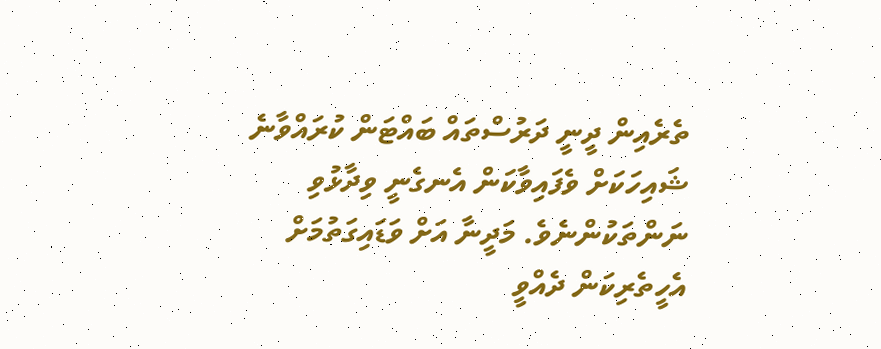ތެރެއިން ދީނީ ދަރުސްތައް ބައްޓަން ކުރައްވާނެ ޝައިހަކަށް ވެފައިވާކަން އެނގެނީ ވިދާޅުވި ނަންތަކުންނެވެ. މަދީނާ އަށް ވަޑައިގަތުމަށް އެހީތެރިކަން ދެއްވީ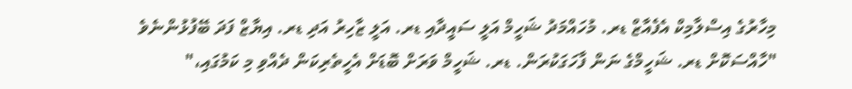މިހާރުގެ އިސްލާމިކް އެފެއާޒް ޑރ. މުހައްމަދު ޝަހީމް އަލީ ސައީދާއި ޑރ. އަލީ ޒާހިރު އަދި ޑރ. އިޔާޒް ފަދަ ބޭފުޅުންނެވެ
"ހާއްސަކޮށް ޑރ. ޝަހީމްގެ ނަން ފާހަގަކުރަން. ޑރ. ޝަހީމް ވަރަށް ބޮޑަށް އެހީތެރިކަން ދެއްވި މި ކަމުގައި،"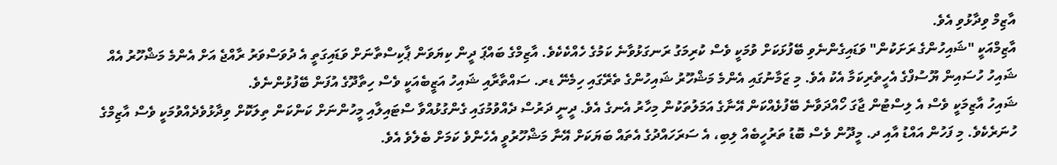އާޒިމް ވިދާޅުވި އެވެ.
އާޒިމްއަކީ "ޝައިހުންގެ ރަށަކުން" ވަޑައިގެންނެވި ބޭފުޅަކަށް ވުމަކީ ވެސް ކުރިމަގު ރަނގަޅުވާނެ ކަމުގެ ހެއްކެކެވެ. އާޒިމްގެ ބައްޕަ ދީން ކިޔަވަން ޕާކިސްތާނަށް ވަޑައިގަތީ އެ ދުވަސްވަރު ރާއްޖެ އަށް އެންމެ މަޝްހޫރު އެއް ޝައިހު ހުސައިން ޔޫސުފްގެ އެހީތެރިކަމާ އެކު އެވެ. މި ޒަމާނުގައި އެންމެ މަޝްހޫރު ޝައިހުންގެ ތެރޭގައި ހިމެނޭ ޑރ. ސައްތާރާއި ޝައިހު އަޒީބެއަކީ ވެސް ހިތާދޫގެ އުފަން ބޭފުޅުންނެވެ.
ޝައިހު އާޒިމަކީ ވެސް އެ ލިސްޓުން ޖާގަ ހޯއްދަވާނެ ބޭފުޅެއްކަން އޭނާގެ އަމަލުތަކުން މިހާރު އެނގެ އެވެ. ދީނީ ދަރުސް ދެއްވުމުގައި ގެންގުޅުއްވާ ސްޓައިލާއި މީހުންނަށް ކަންކަން ތިލަކޮށް ވިދާޅުވެދެއްވުމަކީ ވެސް އާޒިމްގެ ހުނަރެކެވެ. މި ފަހުން އައްޑު އާއި ދ. މީދޫން ވެސް ބޮޑު ތަރުހީބެއް ލިބި، އެ ސަރަހައްދުގެ އެތައް ބަޔަކަށް އޭނާ މަޝްހޫރުވީ އެހެންވެ ކަމަށް ބެލެވެ އެވެ.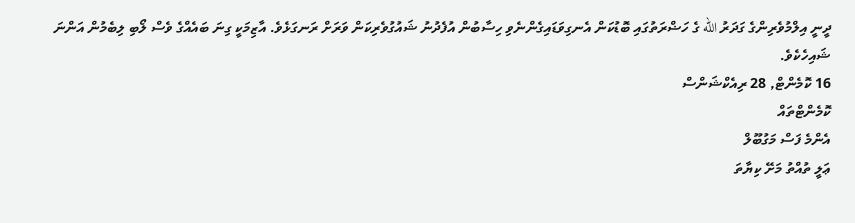ދީނީ އިލްމުވެރިންގެ ގަދަރު الله ގެ ހަޟްރަތުގައި ބޮޑުކަން އެނގިވަޑައިގެންނެވި ހިސާބުން އުފެދުނު ޝައުގުވެރިކަން ވަރަށް ރަނގަޅެވެ. އާޒިމަކީ ގިނަ ބައެއްގެ ވެސް ލޯބި ލިބެމުން އަންނަ ޝައިހެކެވެ.
16 ކޮމެންޓް, 28 ރިއެކްޝަންސް
ކޮމެންޓްތައް
އެންމެ ފަސް މަގުބޫލް
ޢަލީ ތުއްތު މަށޭ ކިޔާތަ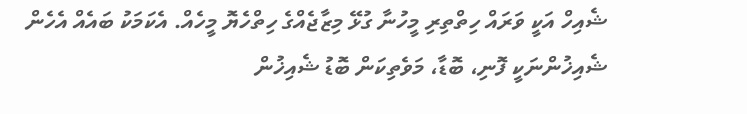ޝެއިހް އަކީ ވަރައް ހިތްތިރި މީހުނާ ގުޅޭ މިޒާޖެއްގެ ހިތްހެޔޮ މީހެއް. އެކަމަކު ބައެއް އެހެން ޝެއިޚުންނަކީ ފޮނި، ބޮޑާ، މަވެތިކަން ބޮޑު ޝެއިޚުން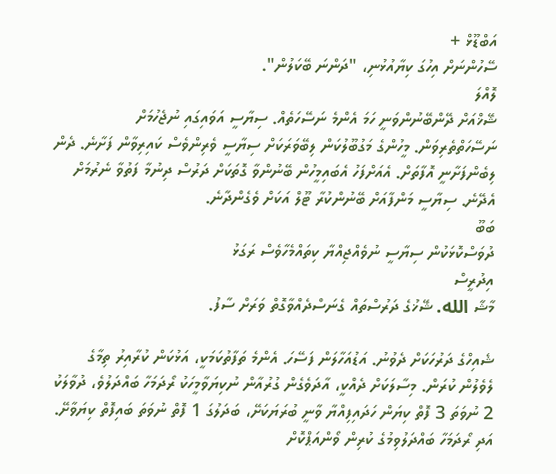އަބްޑޫޅް +
ސޭހުންނަށް އިހުގަ ކިޔާއުޅުނި، "ދަންނަ ބޭކަލުން".
ލޮއްލަ
ޝޭޚްއަށް ދޭންބޭނުންވަނީ ހަމަ އެންމެ ނަސޭހަތެއް. ސިޔާސީ އަވައިގައި ނުޖެހުމަށް ނަސޭހަތްތެރިވަން. މީހުންގެ މަގުބޫލުކަން ލިބޭވަރަކަށް ސިޔާސީ ވެރިންވެސް ކައިރިވާން ފަށާނެ. ދެން ލިބެންފަށާނީ އޮފާތަށް. އެއަށްފަހު އެބައިމީހުން ބޭނުންވާ ގޮތަކަށް ދަރުސް ދިނުމާ ފަތުވާ ނެރުމަށް އެދޭނެ. ސިޔާސީ މަންފާއަށް ބޭނުންކުރާ ޓޫލް އަކަށް ވެގެންދާނެ.
ބަބޫ
ދުވަސްކޮޅަކުން ސިޔާސީ ނުވެއްޖިއްޔާ ކިތައްމެހާވެސް ރަގަޅު
އިދުރީސް
މާޝާ الله. ޝޭޚުގެ ދަރުސްތައް ގެނަސްދެއްވާގޮތް ވަރަށް ސާފު.

ޝެއިހްގެ ދަރުހަކަށް ދެވުނު. އަޑުއަހާލަން ފަސޭހަ. އެންމެ ތަފާތުކަމަކީ، އަޅުކަން ކުރާއިރު ތިމާގެ ލެވެލުން ކުރަން. މިސާލަކަށް ދެއްކީ، އާދަވެގެން ގުރުއާން ނުކިޔަވާމީހަކު ރޯދަމަހާ ބައްދަލުވެ، ދުވާލަކު 2 ނުވަތަ 3 ފޮތް ކިޔަން ހަދައިފިއްޔާ ވާނީ ބުރަޔަކަށޭ، ބަދަލުގަ 1 ފޮތް ނުވަތަ ބައިފޮތް ކިޔަވާށޭ. އަދި ރޯދަމަހާ ބައްދަލުވިމުގެ ކުރިން ވޯންއަޕްކޮށް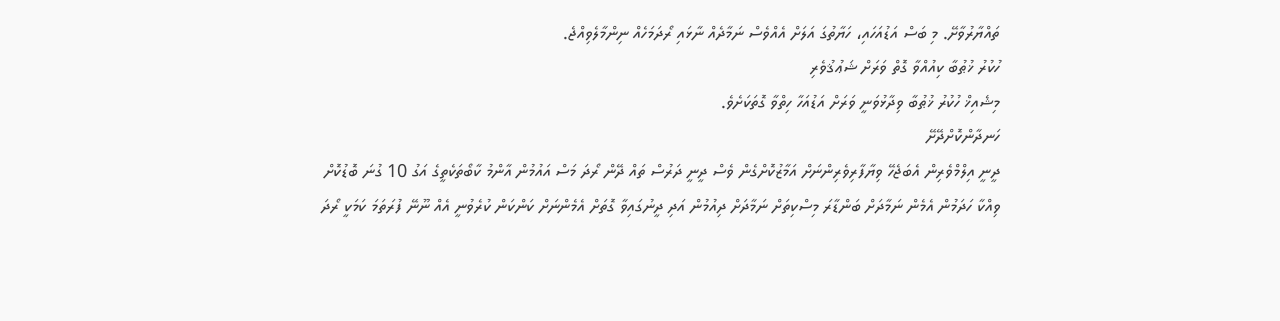ތައްޔާރުވާށޭ. މި ބަސް އަޑުއަހައި، ހަޔާތުގަ އަލަށް އެއްވެސް ނަމާދެއް ނާޅައި ރޯދަމަހެއް ނިންމާލެވިއްޖެ.
ހުކުރު ޚުޠުބާ ކިއުއްވާ ގޮތް ވަރަށް ޝަޢުޤުވެރި
މިޝެއިޚް ހުކުރު ޚުޠުބާ ވިދާޅުވަނީ ވަރަށް އަޑުއަހާ ހިތްވާ ގޮތަކަށެވެ.
ހަނދާންކޮށްދޭށޭ
ދީނީ އިލްމްވެރިން އެބަޖެހޭ ވިޔާފާރިވެރިންނަށް އަމާޒުކޮށްގެން ވެސް ދީނީ ދަރުސް ތައް ދޭން ރޯދަ މަސް އައުމުން އާންމު ކާބޯތަކެތީގެ އަގު 10 ގުނަ ބޮޑުކޮށް ވިއްކާ ހަދަމުން އެމެން ނަމާދަށް ބަންޑާރަ މިސްކިތަށް ނަމާދަށް ދިއުމުން އަދި ދީނުގައިވާ ގޮތަށް އެމެންނަށް ކަންކަން ކުރެވުނީ އެއް ނޫނޭ ފުރަތަމަ ކަމަކީ ރޯދަ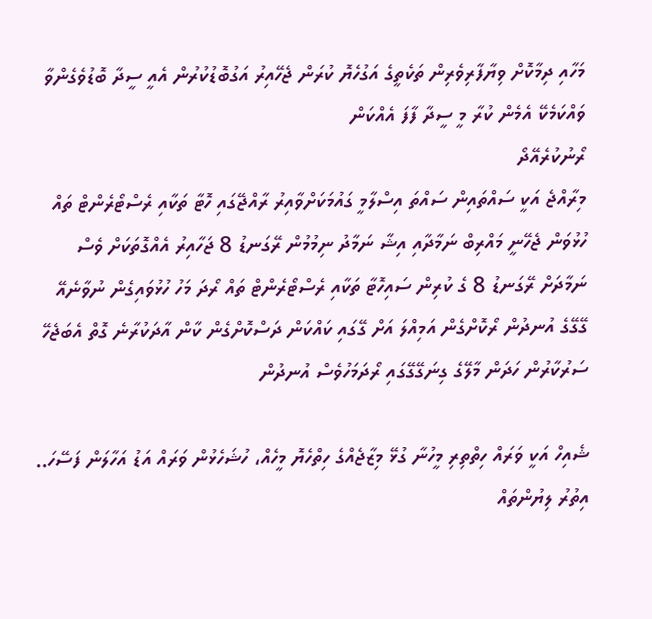މަހާއި ދިމާކޮށް ވިޔާފާރިވެރިން ތަކެތީގެ އަގުހެޔޮ ކުރަން ޖެހޭއިރު އަގުބޮޑުކުރުން އެއީ ސީދާ ބޮޑުވެގެންވާ ވައްކަމެކޭ އެމެން ކުރާ މީ ސީދާ ފާފަ އެއްކަން
ރޯނުކުރެއޭދޯ
މިރާއްޖެ އަކީ ސައްތައިން ސައްތަ އިސްލާމީ ގައުމަކަށްވާއިރު ރާއްޖޭގައި ހޮޓާ ތަކާއި ރެސްޓޯރެންޓް ތައް ހުޅުވަން ޖެހޭނީ މައްރިބް ނަމާދާއި އިޝާ ނަމާދު ނިމުމުން ރޭގަނޑު 8 ޖަހާއިރު އެއްގޮތަކަށް ވެސް ނަމާދަށް ރޭގަނޑު 8 ގެ ކުރިން ސައިހޮޓާ ތަކާއި ރެސްޓޯރެންޓް ތައް ރޯދަ މަހު ހުޅުވައިގެން ނުވާނެއޭ ގޭގޭގެ އުނދުން ރޯކޮށްގެން އަމިއްލަ އަށް ގޭގައި ކައްކަން ދަސްކޮށްގެން ކާން އާދަކުރާނެ ގޮތް އެބަޖެހޭ ސަރުކާރުން ހަދަން މާލޭގެ ގިނަގޭގޭގައި ރޯދަމަހުވެސް އުނދުން

ޝެއިހް އަކީ ވަރައް ހިތްތިރި މީހުނާ ގުޅޭ މިޒާޖެއްގެ ހިތްހެޔޮ މީހެއް، ހުޝަހެޅުން ވަރައް އަޑު އަހާލަން ފަސޭހަ..
އިތުރު ލިޔުންތައް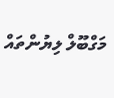މަގްބޫލް ލިޔުންތައް